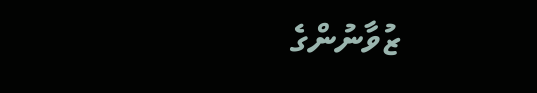ޒުވާނުންގެ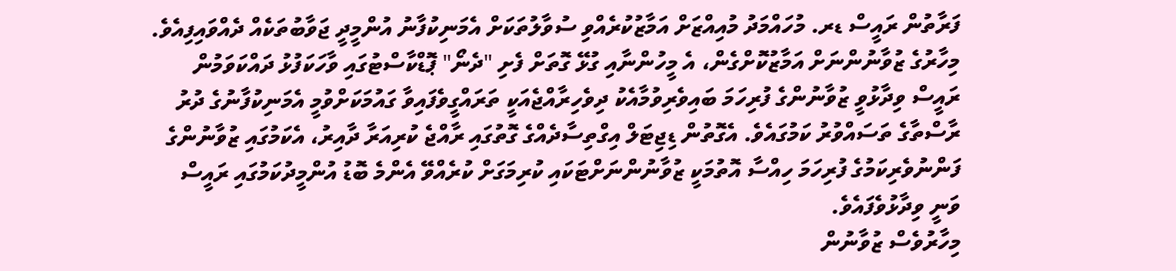ފަރާތުން ރައީސް ޑރ. މުހައްމަދު މުއިއްޒަށް އަމާޒުކުރެއްވި ސުވާލުތަކަށް އެމަނިކުފާނު އުންމީދީ ޖަވާބުތަކެއް ދެއްވައިފިއެވެ.
މިހާރުގެ ޒުވާނުންނަށް އަމާޒުކޮށްގެން، އެ މީހުންނާއި ގުޅޭ ގޮތަށް ފެށި "ދެނޯ" ޕޮޑްކާސްޓުގައި ވާހަކަފުޅު ދައްކަވަމުން ރައީސް ވިދާޅުވީ ޒުވާނުންގެ ފުރިހަމަ ބައިވެރިވުމާއެކު ދިވެހިރާއްޖެއަކީ ތަރައްގީވެފައިވާ ގައުމަކަށްވުމީ އެމަނިކުފާނުގެ ދުރު ރާސްތާގެ ތަސައްވުރު ކަމުގައެވެ. އެގޮތުން ޑިޖިޓަލް އިގްތިސާދެއްގެ ގޮތުގައި ރާއްޖެ ކުރިއަރާ ދާއިރު، އެކަމުގައި ޒުވާނުންގެ ފަންނުވެރިކަމުގެ ފުރިހަމަ ހިއްސާ އޮތުމަކީ ޒުވާނުންނަށްޓަކައި ކުރިމަގަށް ކުރެއްވޭ އެންމެ ބޮޑު އުންމީދުކަމުގައި ރައީސް ވަނީ ވިދާޅުވެފައެވެ.
މިހާރުވެސް ޒުވާނުން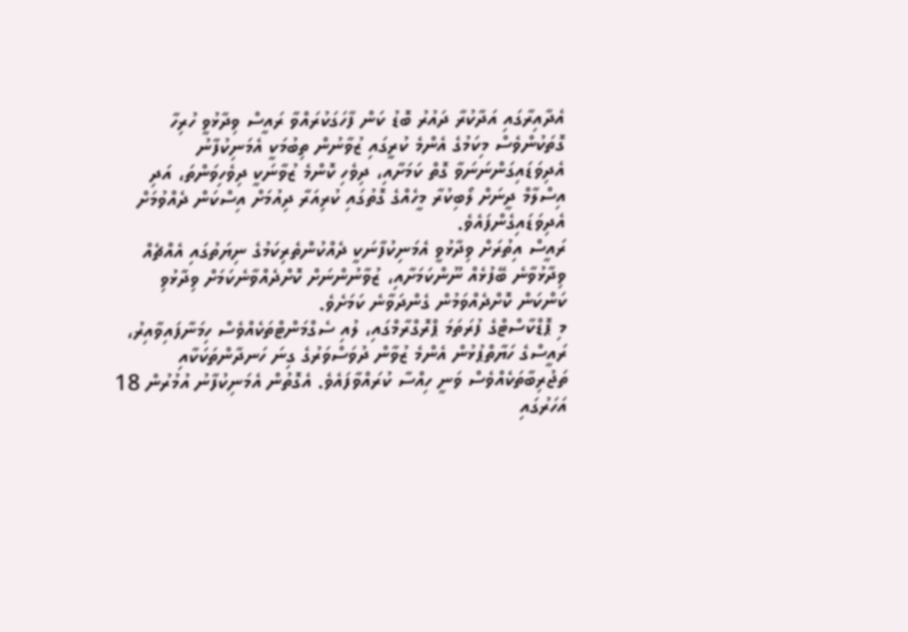އެދާއިރާގައި އަދާކުރާ ދައުރު ބޮޑު ކަން ފާހަގަކުރައްވާ ރައީސް ވިދާޅުވީ ހުރިހާ ގޮތަކުންވެސް މިކަމުގެ އެންމެ ކުރީގައި ޒުވާނުން ތިބުމަކީ އެމަނިކުފާނު އެދިވަޑައިގަންނަނަވާ ގޮތް ކަމަށާއި، ދިވެހި ކޮންމެ ޒުވާނަކީ ދިވެހިވަންތަ، އަދި އިސްލާމް ދީނަށް ލޯބިކުރާ މީހެއްގެ ގޮތުގައި ކުރިއަރާ ދިއުމަށް އިސްކަން ދެއްވުމަށް އެދިވަޑައިގެންފައެވެ.
ރައީސް އިތުރަށް ވިދާޅުވީ އެމަނިކުފާނަކީ ދެއްކުންތެރިކަމުގެ ނިޔަތުގައި އެއްޗެއް ވިދާޅުވާނެ ބޭފުޅެއް ނޫންކަމަށާއި، ޒުވާނުންނަށް ކޮށްދެއްވާނެކަމަށް ވިދާޅުވި ކަންކަން ކޮށްދެއްވަމުން ގެންދަވާނެ ކަމަށެވެ.
މި ޕޮޑްކާސްޓްގެ ފުރަތަމަ ޕްރޮގްރާމްގައި، ލުއި ސެގްމަންޓްތަކެއްވެސް ހިމަނާފައިވާއިރު، ރައީސްގެ ހަޔާތްޕުޅުން އެންމެ ޒުވާން ދުވަސްވަރުގެ ގިނަ ހަނދާންތަކަކާއި ތަޖުރިބާތަކެއްވެސް ވަނީ ހިއްސާ ކުރައްވާފައެވެ. އެގޮތުން އެމަނިކުފާނު އުމުރުން 18 އަހަރުގައި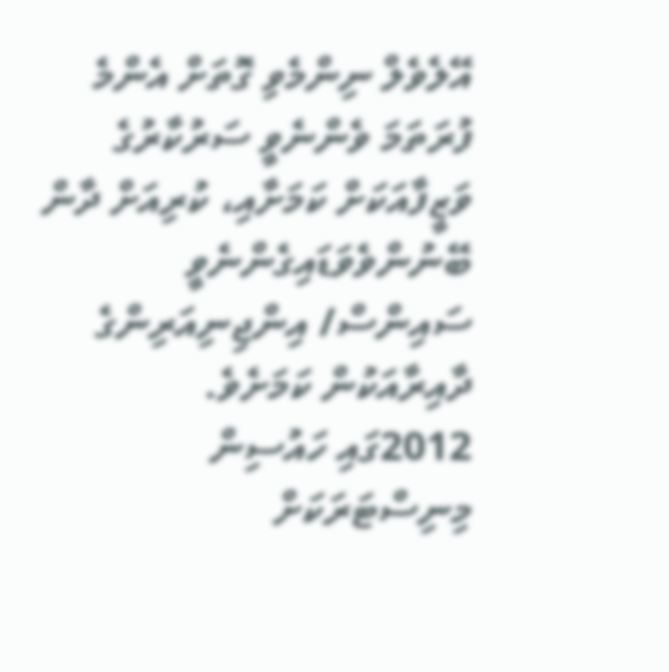އޭލެވެލް ނިންމެވި ގޮތަށް އެންމެ ފުރަތަމަ ވެންނެވީ ސަރުކާރުގެ ވަޒީފާއަކަށް ކަމަށާއި، ކުރިއަށް ދާން ބޭނުންވެވަޑައިގެންނެވީ ސައިންސް/ އިންޖިނިއަރިންގެ ދާއިރާއަކުން ކަމަށެވެ.
2012ގައި ހައުސިން މިނިސްޓަރަކަށް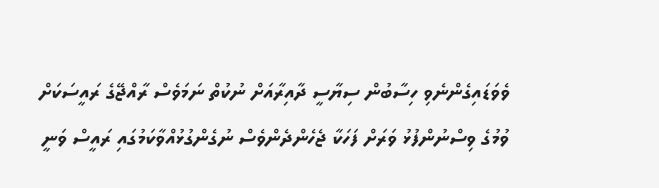ވެވަޑައިގެންނެވި ހިސާބުން ސިޔާސީ ދާއިރާއަށް ނުކުތް ނަމަވެސް ރާއްޖޭގެ ރައީސަކަށް ވުމުގެ ވިސްނުންފުޅު ވަރަށް ފަހަކާ ޖެހެންދެންވެސް ނުގެންގުޅުއްވާކަމުގައި ރައީސް ވަނީ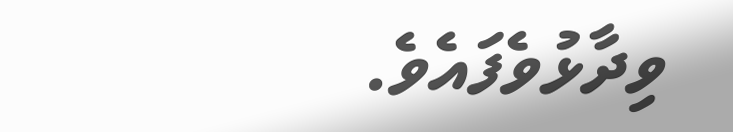ވިދާޅުވެފައެވެ.